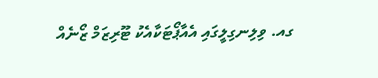ގއ. ވިލިނގިލީގައި އެއާޕޯޓަކާއެކު ޓޫރިޒަމް ޒޯނެއް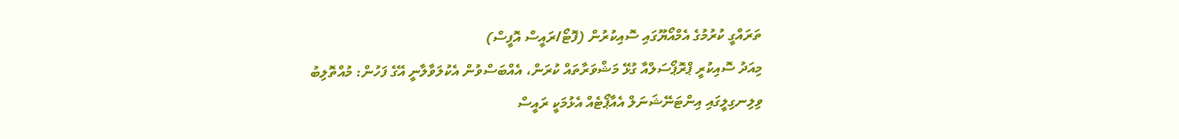ތަރައްގީ ކުރުމުގެ އެމްއޯޔޫގައި ސޮއިކުރުން (ފޮޓޯ/ރައީސް އޮފީސް)
މިއަދު ސޮއިކުރީ ޕްރޮޕޯސަލްއާ ގުޅޭ މަޝްވަރާތައް ކުރަން، އެއްބަސްވުން އެކުލަވާލާނީ އޭގެ ފަހުން: މުއްތޮލިބު
ވިލިނގިލީގައި އިންޓަނޭޝަނަލް އެއާޕޯޓެއް އެޅުމަކީ ރައީސް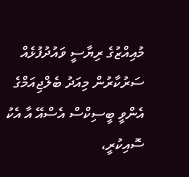މުއިއްޒުގެ ރިޔާސީ ވައުދުފުޅެއް
ސަރުކާރުން މިއަދު ބެލްޖިއަމްގެ އެންވީ ބީސިކްސް އެސްއޭ އާ އެކު ސޮއިކުރީ،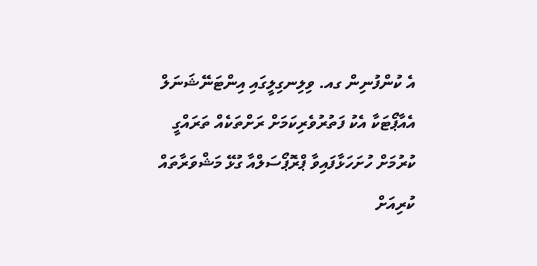އެ ކުންފުނިން ގއ. ވިލިނގިލީގައި އިންޓަނޭޝަނަލް އެއާޕޯޓަކާ އެކު ފަތުރުވެރިކަމަށް ރަށްތަކެއް ތަރައްގީ ކުރުމަށް ހުށަހަޅާފައިވާ ޕްރޮޕޯސަލްއާ ގުޅޭ މަޝްވަރާތައް ކުރިއަށް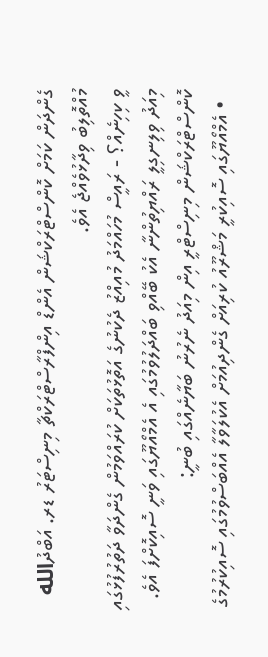ގެންދަން ކަމަށް ކޮންސްޓްރަކްޝަން އެންޑް އިންފްރާސްޓްރަކްޗާ މިނިސްޓަރު ޑރ. އަބްދުالله މުއްތޮލިބު ވިދާޅުވެއްޖެ އެވެ.
ވީ ކިހިނެއް؟ - ރައީސް މުހައްމަދު މުއިއްޒު ދެކުނުގެ އަތޮޅުތަކަށް ކުރައްވަމުން ގެންދަވާ ދަތުރުފުޅުގައި މިއަދު ވިލިނގިލީ ރައްޔިތުންނާ އެކު ބޭއްވި ބައްދަލުވުމުގައި އެ އެމްއޯޔޫގައި ވަނީ ސޮއިކޮށްފަ އެވެ.
ކޮންސްޓްރަކްޝަން މިނިސްޓްރީ އިން މިއަދު ނެރުނު ބަޔާނެއްގައި ބުނީ:
  • އެމްއޯޔޫގައި ސޮއިކުރީ މަޝްރޫއު ކުރިއަށް ގެންދިއުމަށް އެކުލަވާލާ އެއްބަސްވުމުގައި ސޮއިކުރުމުގެ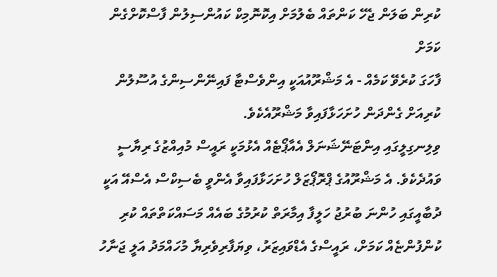ކުރިން ބަލަން ޖެހޭ ކަންތައް ބެލުމަށް އިކޮނޮމިކް ކައުންސިލުން ފާސްކޮށްގެން ކަމަށް
ފާހަގަ ކުރެވޭ ކަމެއް - އެ މަޝްރޫއުއަކީ އިންވެސްޓާ ފައިނޭންސިންގެ އުސޫލުން ކުރިއަށް ގެންދަން ހުށަހަޅާފައިވާ މަޝްރޫއެކެވެ.
ވިލިނގިލީގައި އިންޓަނޭޝަނަލް އެއާޕޯޓެއް އެޅުމަކީ ރައީސް މުއިއްޒުގެ ރިޔާސީ ވައުދެކެވެ. އެ މަޝްރޫއުގެ ޕްރޮޕޯޒަލް ހުށަހަޅާފައިވާ އެންވީ ބެސިކްސް އެސްއޭ އަކީ ދުބާއީގައި ހުންނަ ބުރުޖު ހަލީފާ އިމާރަތް ކުރުމުގެ ބައެއް މަސައްކަތްތައް ކުރި ކުންފުންޏެއް ކަމަށް، ރައީސްގެ އެޑްވައިޒަރު، ވިޔަފާރިވެރިޔާ މުހައްމަދު އަލީ ޖަނާހު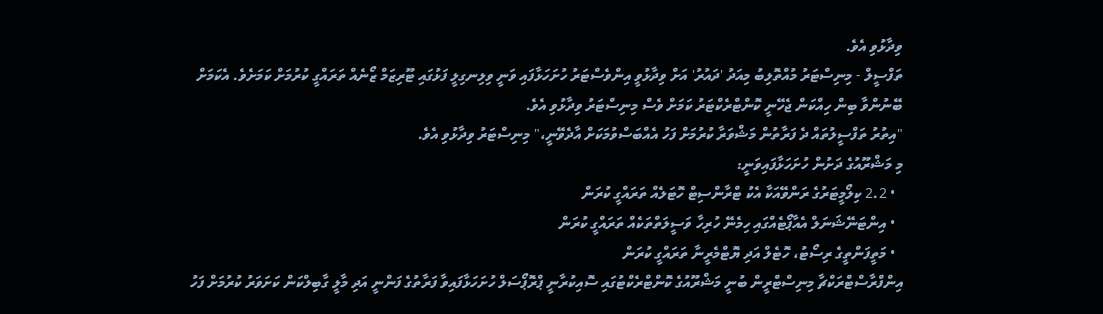ވިދާޅުވި އެވެ.
ތަފްސީލް - މިނިސްޓަރު މުއްތޮލިބު މިއަދު 'ދައުރު' އަށް ވިދާޅުވީ އިންވެސްޓަރު ހުށަހަޅާފައި ވަނީ ވިލިނގިލީ ފަޅުގައި ޓޫރިޒަމް ޒޯނެއް ތަރައްގީ ކުރުމަށް ކަމަށެވެ. އެކަމަށް ބޭނުންވާ ބިން ހިއްކަން ޖެހޭނީ ކޮންޓްރެކްޓަރު ކަމަށް ވެސް މިނިސްޓަރު ވިދާޅުވި އެވެ.
"އިތުރު ތަފްސީލުތައް ދެ ފަރާތުން މަޝްވަރާ ކުރުމަށް ފަހު އެއްބަސްވުމަކަށް އާދެވޭނީ،" މިނިސްޓަރު ވިދާޅުވި އެވެ.
މި މަޝްރޫއުގެ ދަށުން ހުށަހަޅާފައިވަނީ:
  • 2.2 ކިލޯމީޓަރުގެ ރަންވޭއަކާ އެކު ޓްރާންސިޓް ހޮޓަލެއް ތަރައްގީ ކުރަން
  • އިންޓަނޭޝަނަލް އެއާޕޯޓެއްގައި ހިމެނޭ ހުރިހާ ވަސީލަތްތަކެއް ތަރައްގީ ކުރަން
  • މަތީފަންތީގެ ރިސޯޓު، ހޮޓެލް އަދި ޔޮޓްމެރީނާ ތަރައްގީ ކުރަން
އިންފްރާސްޓްރަކްޗާ މިނިސްޓްރީން ބުނީ މަޝްރޫއުގެ ކޮންޓްރެކްޓުގައި ސޮއިކުރާނީ ޕްރޮޕޯސަލް ހުށަހަޅާފައިވާ ފަރާތުގެ ފަންނީ އަދި މާލީ ގާބިލްކަން ކަށަވަރު ކުރުމަށް ފަހު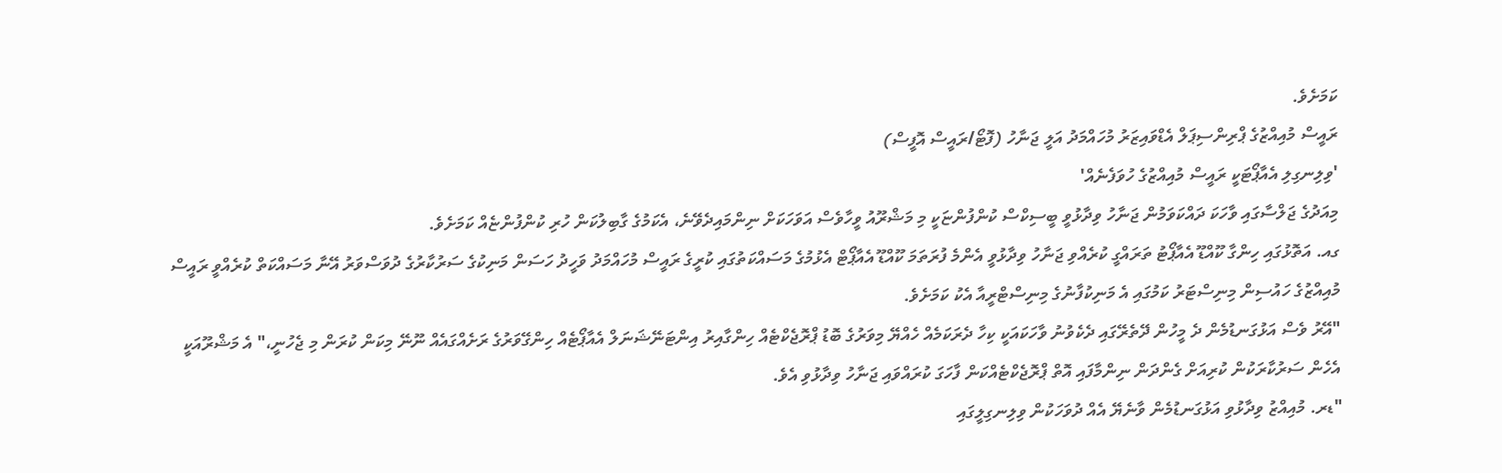ކަމަށެވެ.
ރައީސް މުއިއްޒުގެ ޕްރިންސިޕަލް އެޑްވައިޒަރު މުހައްމަދު އަލީ ޖަނާހު (ފޮޓޯ/ރައީސް އޮފީސް)
'ވިލިނގިލި އެއާޕޯޓަކީ ރައީސް މުއިއްޒުގެ ހުވަފެނެއް'
މިއަދުގެ ޖަލްސާގައި ވާހަކަ ދައްކަވަމުން ޖަނާހު ވިދާޅުވީ ބީސިކްސް ކުންފުންޏަކީ މި މަޝްރޫއު ވީހާވެސް އަވަހަކަށް ނިންމައިދެވޭނެ، އެކަމުގެ ގާބިލުކަން ހުރި ކުންފުންޏެއް ކަމަށެވެ.
ގއ. އަތޮޅުގައި ހިންގާ ކޫއްޑޫ އެއާޕޯޓު ތަރައްގީ ކުރެއްވި ޖަނާހު ވިދާޅުވީ އެންމެ ފުރަތަމަ ކޫއްޑޫ އެއާޕޯޓް އެޅުމުގެ މަސައްކަތުގައި ކުރީގެ ރައީސް މުހައްމަދު ވަހީދު ހަސަން މަނިކުގެ ސަރުކާރުގެ ދުވަސްވަރު އޭނާ މަސައްކަތް ކުރެއްވީ ރައީސް މުއިއްޒުގެ ހައުސިން މިނިސްޓަރު ކަމުގައި އެ މަނިކުފާނުގެ މިނިސްޓްރީއާ އެކު ކަމަށެވެ.
"އޭރު ވެސް އަޅުގަނޑުމެން ދެ މީހުން ދޭތެރޭގައި ދެކެވުނު ވާހަކައަކީ ކިހާ ދެރަކަމެއް ހެއްޔޭ މިވަރުގެ ބޮޑު ޕްރޮޖެކްޓެއް ހިންގާއިރު އިންޓަނޭޝަނަލް އެއާޕޯޓެއް ހިންގޭވަރުގެ ރަށެއްގައެއް ނޫނޭ މިކަން ކުރަން މި ޖެހުނީ،" އެ މަޝްރޫއަކީ އެހެން ސަރުކާރަކުން ކުރިއަށް ގެންދަން ނިންމާފައި އޮތް ޕްރޮޖެކްޓެއްކަން ފާހަގަ ކުރައްވައި ޖަނާހު ވިދާޅުވި އެވެ.
"ޑރ. މުއިއްޒު ވިދާޅުވި އަޅުގަނޑުމެން ވާނެޔޭ އެއް ދުވަހަކުން ވިލިނގިލީގައި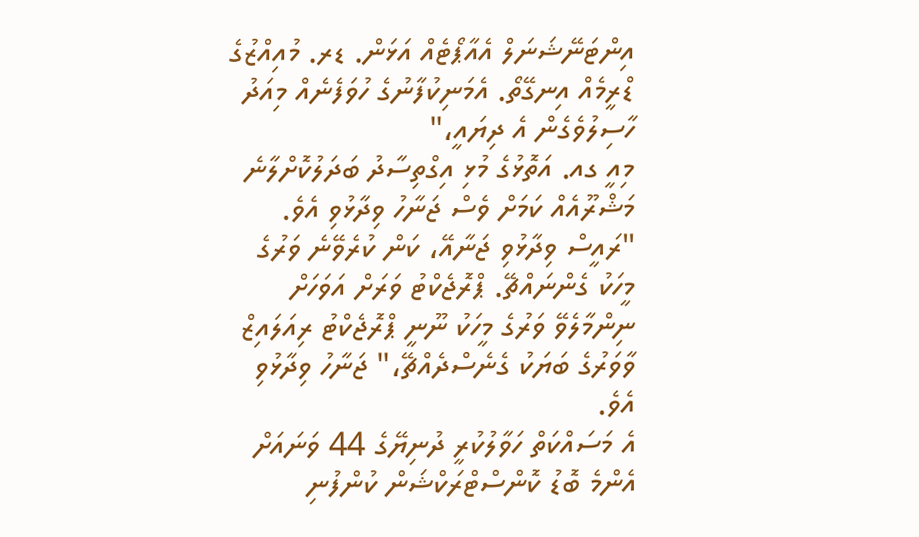އިންޓަނޭޝަނަލް އެއާޕޯޓެއް އަޅަން. ޑރ. މުއިއްޒުގެ ޑްރީމެއް އިނގޭތޯ. އެމަނިކުފާނުގެ ހުވަފެނެއް މިއަދު ހާސިލުވެގެން އެ ދިޔައީ،"
މިއީ ގއ. އަތޮޅުގެ މުޅި އިގްތިސާދު ބަދަލުކޮށްލާނެ މަޝްރޫއެއް ކަމަށް ވެސް ޖަނާހު ވިދާޅުވި އެވެ.
"ރައީސް ވިދާޅުވި ޖަނާއޭ، ކަން ކުރެވޭނެ ވަރުގެ މީހަކު ގެންނައްޗޭ. ޕްރޮޖެކްޓު ވަރަށް އަވަހަށް ނިންމާލެވޭ ވަރުގެ މީހަކު ނޫނީ ޕްރޮޖެކްޓު ރިއަލައިޒް ވާވަރުގެ ބަޔަކު ގެނެސްދެއްޗޭ،" ޖަނާހު ވިދާޅުވި އެވެ.
އެ މަސައްކަތް ހަވާލުކުރީ ދުނިޔޭގެ 44 ވަނައަށް އެންމެ ބޮޑު ކޮންސްޓްރަކްޝަން ކުންފުނި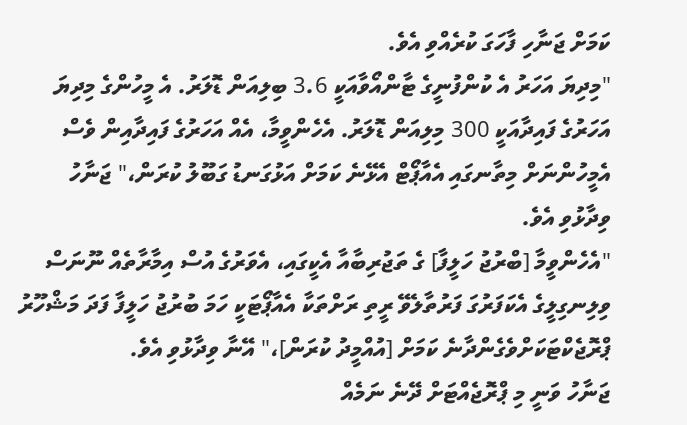ކަމަށް ޖަނާހި ފާހަގަ ކުރެއްވި އެވެ.
"މިދިޔަ އަހަރު އެ ކުންފުނީގެ ޓާންއޯވާއަކީ 3.6 ބިލިއަން ޑޮލަރު. އެ މީހުންގެ މިދިޔަ އަހަރުގެ ފައިދާއަކީ 300 މިލިއަން ޑޮލަރު. އެހެންވީމާ، އެއް އަހަރުގެ ފައިދާއިން ވެސް އެމީހުންނަށް މިތާނގައި އެއާޕޯޓް އެޅޭނެ ކަމަށް އަޅުގަނޑު ގަބޫލު ކުރަން،" ޖަނާހު ވިދާޅުވި އެވެ.
"އެހެންވީމާ [ބްރުޖު ހަލީފާ] ގެ ތަޖުރިބާއާ އެކީގައި، އެވަރުގެ އުސް އިމާރާތެއް ނޫނަސް ވިލިނގިލީގެ އެކަފަރުގަ ފަރުތާލެވޭ ރީތި ރަށްތަކާ އެއާޕޯޓަކީ ހަމަ ބުރުޖު ހަލީފާ ފަދަ މަޝްހޫރު ޕްރޮޖެކްޓަކަށްވެގެންދާނެ ކަމަށް [އުއްމީދު ކުރަން]،" އޭނާ ވިދާޅުވި އެވެ.
ޖަނާހު ވަނީ މި ޕްރޮޖެއްޓަށް ދޭނެ ނަމެއް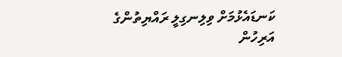ކަނޑައެޅުމަށް ވިލިނގިލީ ރައްޔިތުންގެ އަރިހުން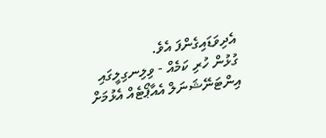އެދިވަޑައިގެންފަ އެވެ.
ގުޅުން ހުރި ކަމެއް - ވިލިނގިލީގައި އިންޓަނޭޝަނަލް އެއާޕޯޓެއް އެޅުމަށް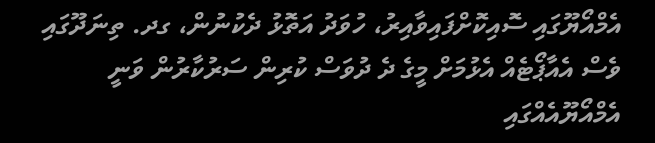އެމްއޯޔޫގައި ސޮއިކޮށްފައިވާއިރު، ހުވަދު އަތޮޅު ދެކުނުން، ގދ. ތިނަދޫގައި ވެސް އެއާޕޯޓެއް އެޅުމަށް މީގެ ދެ ދުވަސް ކުރިން ސަރުކާރުން ވަނީ އެމްއޯޔޫއެއްގައި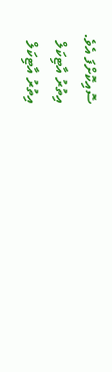ސޮއިކޮށްފަ އެވެ.
އިތުރު އާޓިކަލް
އިތުރު އާޓިކަލް